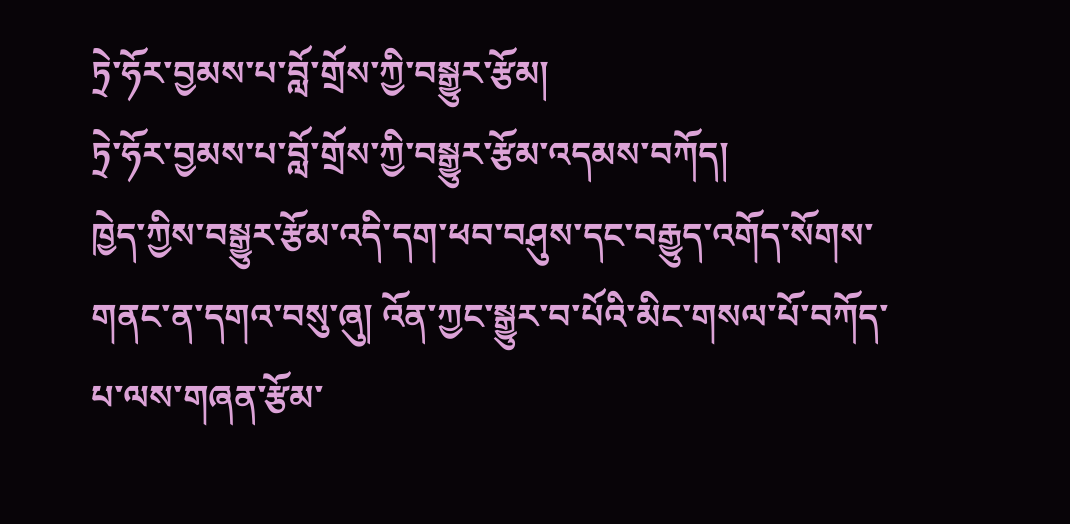ཏྲེ་ཧོར་བྱམས་པ་བློ་གྲོས་ཀྱི་བསྒྱུར་རྩོམ།
ཏྲེ་ཧོར་བྱམས་པ་བློ་གྲོས་ཀྱི་བསྒྱུར་རྩོམ་འདམས་བཀོད།
ཁྱེད་ཀྱིས་བསྒྱུར་རྩོམ་འདི་དག་ཕབ་བཤུས་དང་བརྒྱུད་འགོད་སོགས་གནང་ན་དགའ་བསུ་ཞུ། འོན་ཀྱང་སྒྱུར་བ་པོའི་མིང་གསལ་པོ་བཀོད་པ་ལས་གཞན་རྩོམ་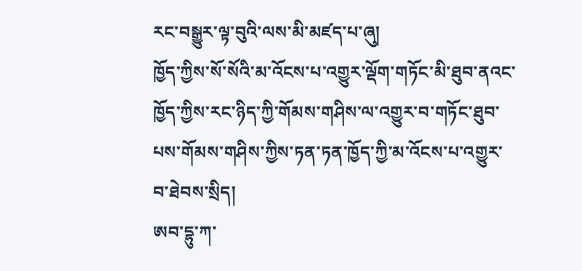རང་བསྒྱུར་ལྟ་བུའི་ལས་མི་མཛད་པ་ཞུ།
ཁྱོད་ཀྱིས་སོ་སོའི་མ་འོངས་པ་འགྱུར་ལྡོག་གཏོང་མི་ཐུབ་ནའང་ཁྱོད་ཀྱིས་རང་ཉིད་ཀྱི་གོམས་གཤིས་ལ་འགྱུར་བ་གཏོང་ཐུབ་པས་གོམས་གཤིས་ཀྱིས་ཏན་ཏན་ཁྱོད་ཀྱི་མ་འོངས་པ་འགྱུར་བ་ཐེབས་སྲིད།
ཨབ་དྷུ་ཀ་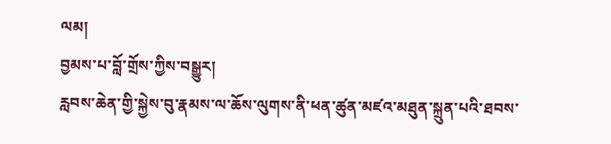ལམ།
བྱམས་པ་བློ་གྲོས་ཀྱིས་བསྒྱུར།
རླབས་ཆེན་གྱི་སྐྱེས་བུ་རྣམས་ལ་ཆོས་ལུགས་ནི་ཕན་ཚུན་མཛའ་མཐུན་སྐྲུན་པའི་ཐབས་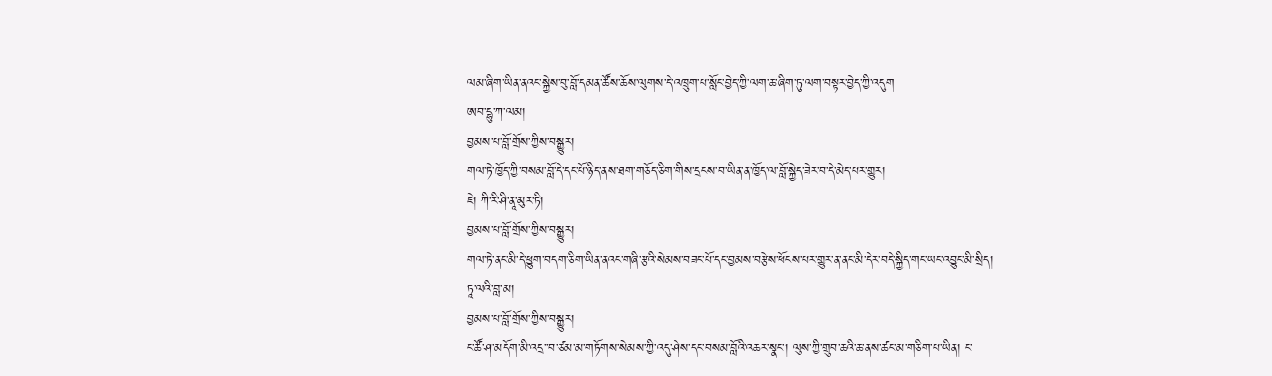ལམ་ཞིག་ཡིན་ནའང་སྐྱེས་བུ་བློ་དམན་ཚོས་ཆོས་ལུགས་དེ་འཁྲུག་པ་སློང་བྱེད་ཀྱི་ལག་ཆ་ཞིག་ཏུ་ལག་བསྟར་བྱེད་ཀྱི་འདུག
ཨབ་དྷུ་ཀ་ལམ།
བྱམས་པ་བློ་གྲོས་ཀྱིས་བསྒྱུར།
གལ་ཏེ་ཁྱོད་ཀྱི་བསམ་བློ་དེ་དང་པོ་ཉིད་ནས་ཐག་གཅོད་ཅིག་གིས་དྲངས་བ་ཡིན་ན་ཁྱོད་ལ་བློ་སྐྱེད་ཟེར་བ་དེ་མེད་པར་གྱུར།
ཇེ། ཀི་རི་ཤི་ནཱ་མུར་ཏི།
བྱམས་པ་བློ་གྲོས་ཀྱིས་བསྒྱུར།
གལ་ཏེ་ནང་མི་དེ་ཕྱུག་བདག་ཅིག་ཡིན་ནའང་གཞི་རྩའི་སེམས་བཟང་པོ་དང་བྱམས་བརྩེས་ཕོངས་པར་གྱུར་ན་ནང་མི་དེར་བདེ་སྐྱིད་གང་ཡང་འབྱུང་མི་སྲིད།
ཏཱ་ལའི་བླ་མ།
བྱམས་པ་བློ་གྲོས་ཀྱིས་བསྒྱུར།
ང་ཚོ་ཤ་མདོག་མི་འདྲ་་བ་ཙམ་མ་གཏོགས་སེམས་ཀྱི་འདུ་ཤེས་དང་བསམ་བློའི་འཆར་སྣང་། ལུས་ཀྱི་གྲུབ་ཆའི་ཆ་ནས་ཚང་མ་གཅིག་པ་ཡིན། ང་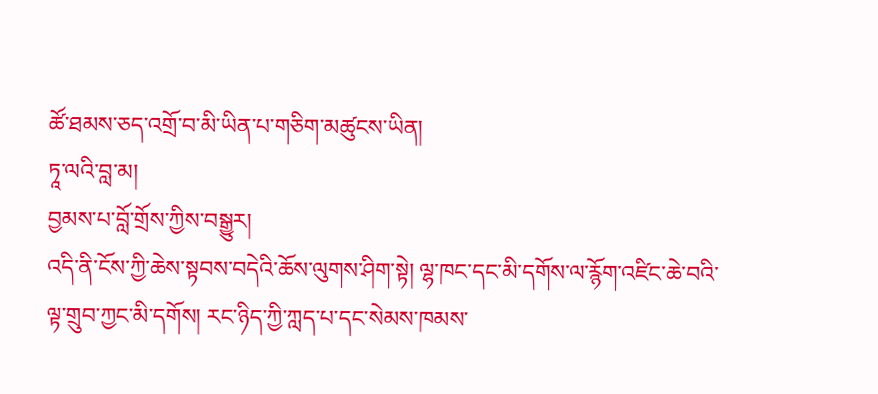ཚོ་ཐམས་ཅད་འགྲོ་བ་མི་ཡིན་པ་གཅིག་མཚུངས་ཡིན།
ཏཱ་ལའི་བླ་མ།
བྱམས་པ་བློ་གྲོས་ཀྱིས་བསྒྱུར།
འདི་ནི་ངོས་ཀྱི་ཆེས་སྟབས་བདེའི་ཆོས་ལུགས་ཤིག་སྟེ། ལྷ་ཁང་དང་མི་དགོས་ལ་རྙོག་འཛིང་ཆེ་བའི་ལྟ་གྲུབ་ཀྱང་མི་དགོས། རང་ཉིད་ཀྱི་ཀླད་པ་དང་སེམས་ཁམས་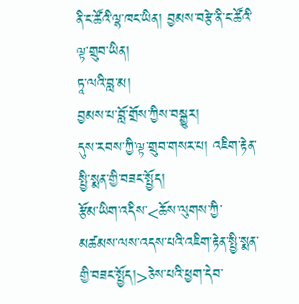ནི་ང་ཚོའི་ལྷ་ཁང་ཡིན། བྱམས་བརྩེ་ནི་ང་ཚོའི་ལྟ་གྲུབ་ཡིན།
ཏཱ་ལའི་བླ་མ།
བྱམས་པ་བློ་གྲོས་ཀྱིས་བསྒྱུར།
དུས་རབས་ཀྱི་ལྟ་གྲུབ་གསར་པ། འཇིག་རྟེན་སྤྱི་སྨན་གྱི་བཟང་སྤྱོད།
རྩོམ་ཡིག་འདིས་<ཆོས་ལུགས་ཀྱི་མཚམས་ལས་འདས་པའི་འཇིག་རྟེན་སྤྱི་སྨན་གྱི་བཟང་སྤྱོད།>ཅེས་པའི་ཕྱག་དེབ་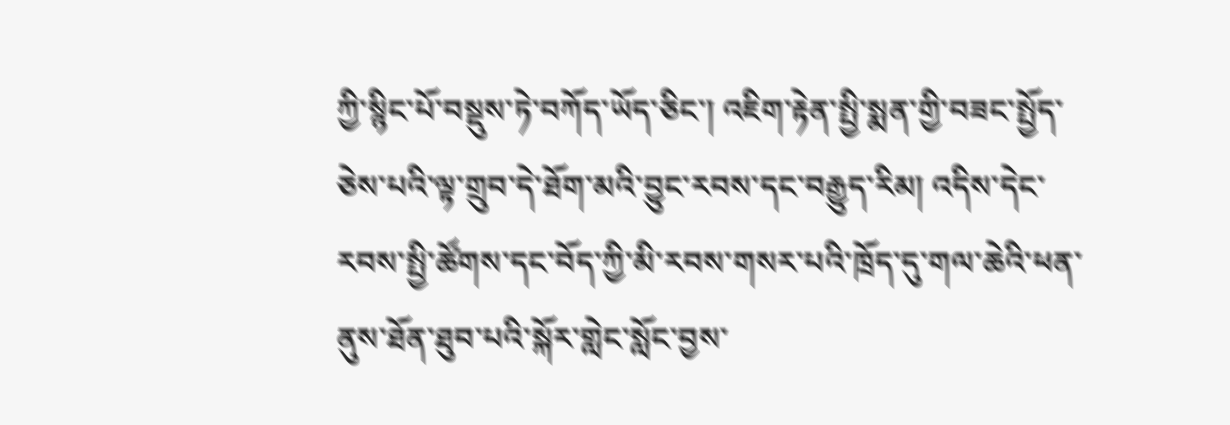ཀྱི་སྙིང་པོ་བསྡུས་ཏེ་བཀོད་ཡོད་ཅིང་། འཇིག་རྟེན་སྤྱི་སྨན་གྱི་བཟང་སྤྱོད་ཅེས་པའི་ལྟ་གྲུབ་དེ་ཐོག་མའི་བྱུང་རབས་དང་བརྒྱུད་རིམ། འདིས་དེང་རབས་སྤྱི་ཚོགས་དང་བོད་ཀྱི་མི་རབས་གསར་པའི་ཁྲོད་དུ་གལ་ཆེའི་ཕན་ནུས་ཐོན་ཐུབ་པའི་སྐོར་གླེང་སློང་བྱས་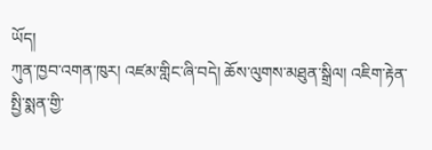ཡོད།
ཀུན་ཁྱབ་འགན་ཁུར། འཛམ་གླིང་ཞི་བདེ། ཆོས་ལུགས་མཐུན་སྒྲིལ། འཇིག་རྟེན་སྤྱི་སྨན་གྱི་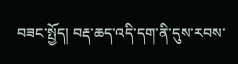བཟང་སྤྱོད། བརྡ་ཆད་འདི་དག་ནི་དུས་རབས་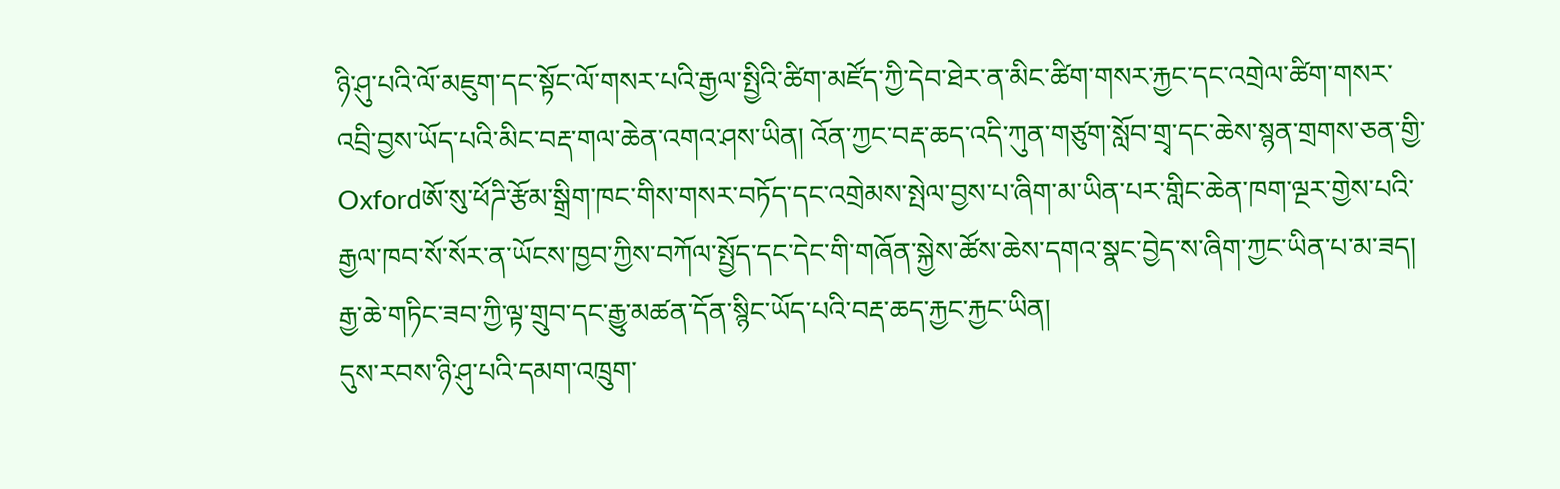ཉི་ཤུ་པའི་ལོ་མཇུག་དང་སྟོང་ལོ་གསར་པའི་རྒྱལ་སྤྱིའི་ཚིག་མཛོད་ཀྱི་དེབ་ཐེར་ན་མིང་ཚིག་གསར་རྐྱང་དང་འགྲེལ་ཚིག་གསར་འབྲི་བྱས་ཡོད་པའི་མིང་བརྡ་གལ་ཆེན་འགའ་ཤས་ཡིན། འོན་ཀྱང་བརྡ་ཆད་འདི་ཀུན་གཙུག་སློབ་གྲྭ་དང་ཆེས་སྙན་གྲགས་ཅན་གྱི་Oxfordཨོ་སུ་ཕོཌི་རྩོམ་སྒྲིག་ཁང་གིས་གསར་བཏོད་དང་འགྲེམས་སྤེལ་བྱས་པ་ཞིག་མ་ཡིན་པར་གླིང་ཆེན་ཁག་ལྔར་གྱེས་པའི་རྒྱལ་ཁབ་སོ་སོར་ན་ཡོངས་ཁྱབ་ཀྱིས་བཀོལ་སྤྱོད་དང་དེང་གི་གཞོན་སྐྱེས་ཚོས་ཆེས་དགའ་སྣང་བྱེད་ས་ཞིག་ཀྱང་ཡིན་པ་མ་ཟད། རྒྱ་ཆེ་གཏིང་ཟབ་ཀྱི་ལྟ་གྲུབ་དང་རྒྱུ་མཚན་དོན་སྙིང་ཡོད་པའི་བརྡ་ཆད་རྐྱང་རྐྱང་ཡིན།
དུས་རབས་ཉི་ཤུ་པའི་དམག་འཁྲུག་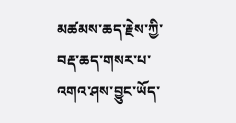མཚམས་ཆད་རྗེས་ཀྱི་བརྡ་ཆད་གསར་པ་འགའ་ཤས་བྱུང་ཡོད་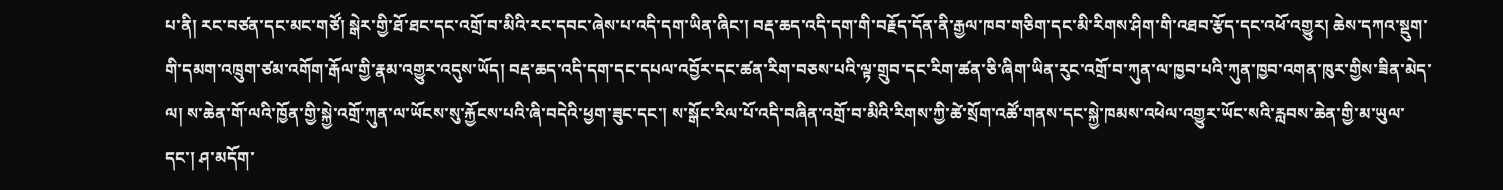པ་ནི། རང་བཙན་དང་མང་གཙོ། སྒེར་གྱི་ཐོ་ཐང་དང་འགྲོ་བ་མིའི་རང་དབང་ཞེས་པ་འདི་དག་ཡིན་ཞིང་། བརྡ་ཆད་འདི་དག་གི་བརྗོད་དོན་ནི་རྒྱལ་ཁབ་གཅིག་དང་མི་རིགས་ཤིག་གི་འཐབ་རྩོད་དང་འཕོ་འགྱུར། ཆེས་དཀའ་སྡུག་གི་དམག་འཁྲུག་ཙམ་འགོག་རྒོལ་གྱི་རྣམ་འགྱུར་འདུས་ཡོད། བརྡ་ཆད་འདི་དག་དང་དཔལ་འབྱོར་དང་ཚན་རིག་བཅས་པའི་ལྟ་གྲུབ་དང་རིག་ཚན་ཅི་ཞིག་ཡིན་རུང་འགྲོ་བ་ཀུན་ལ་ཁྱབ་པའི་ཀུན་ཁྱབ་འགན་ཁུར་གྱིས་ཟིན་མེད་ལ། ས་ཆེན་གོ་ལའི་ཁྱོན་གྱི་སྐྱེ་འགྲོ་ཀུན་ལ་ཡོངས་སུ་རྐྱོངས་པའི་ཞི་བདེའི་ཕྱག་ཟུང་དང་། ས་སྒོང་རིལ་པོ་འདི་བཞིན་འགྲོ་བ་མིའི་རིགས་ཀྱི་ཚེ་སྲོག་འཚོ་གནས་དང་སྐྱེ་ཁམས་འཕེལ་འགྱུར་ཡོང་སའི་རླབས་ཆེན་གྱི་མ་ཡུལ་དང་། ཤ་མདོག་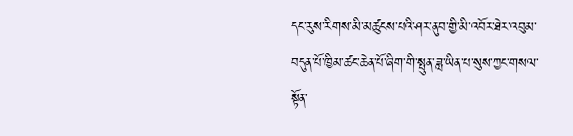དང་རུས་རིགས་མི་མཚུངས་པའི་ཤར་ནུབ་གྱི་མི་འབོར་ཐེར་འབུམ་བདུན་པོ་ཁྱིམ་ཚང་ཆེན་པོ་ཞིག་གི་སྤུན་ཟླ་ཡིན་པ་སུས་ཀྱང་གསལ་སྟོན་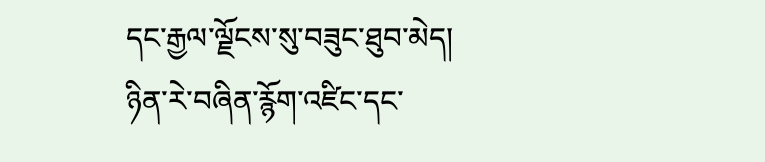དང་རྒྱལ་ལྗོངས་སུ་བཟུང་ཐུབ་མེད།
ཉིན་རེ་བཞིན་རྙོག་འཛིང་དང་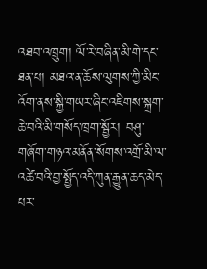འཐབ་འཁྲུག། ལོ་རེ་བཞིན་མི་གེ་དང་ཐན་པ། མཐའ་ན་ཆོས་ལུགས་ཀྱི་མིང་འོག་ནས་སྐྱི་གཡར་ཞིང་འཇིགས་སྐྲག་ཆེ་བའི་མི་གསོད་ཁྲག་སྦྱོར། བཤུ་གཞོག་གཉའ་མནོན་སོགས་འགྲོ་མི་ལ་འཚེ་བའི་བྱ་སྤྱོད་འདི་ཀུན་རྒྱུན་ཆད་མེད་པར་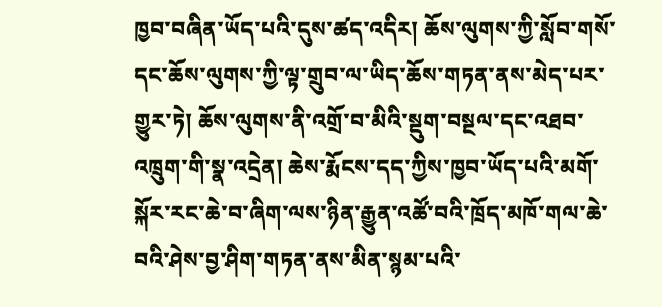ཁྱབ་བཞིན་ཡོད་པའི་དུས་ཚད་འདིར། ཆོས་ལུགས་ཀྱི་སློབ་གསོ་དང་ཆོས་ལུགས་ཀྱི་ལྟ་གྲུབ་ལ་ཡིད་ཆོས་གཏན་ནས་མེད་པར་གྱུར་ཏེ། ཆོས་ལུགས་ནི་འགྲོ་བ་མིའི་སྡུག་བསྔལ་དང་འཐབ་འཁྲུག་གི་སྣ་འདྲེན། ཆེས་རྨོངས་དད་ཀྱིས་ཁྱབ་ཡོད་པའི་མགོ་སྐོར་རང་ཆེ་བ་ཞིག་ལས་ཉིན་རྒྱུན་འཚོ་བའི་ཁྲོད་མཁོ་གལ་ཆེ་བའི་ཤེས་བྱ་ཤིག་གཏན་ནས་མིན་སྙམ་པའི་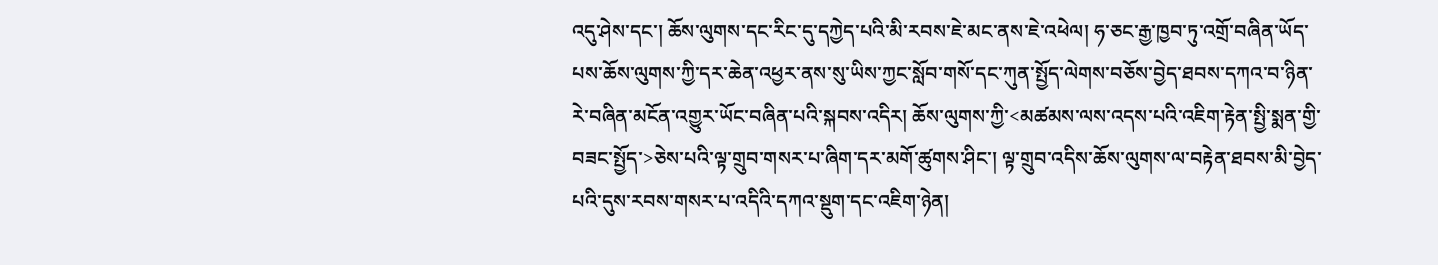འདུ་ཤེས་དང་། ཆོས་ལུགས་དང་རིང་དུ་དཀྱེད་པའི་མི་རབས་ཇེ་མང་ནས་ཇེ་འཕེལ། ཧ་ཅང་རྒྱ་ཁྱབ་ཏུ་འགྲོ་བཞིན་ཡོད་པས་ཆོས་ལུགས་ཀྱི་དར་ཆེན་འཕྱར་ནས་སུ་ཡིས་ཀྱང་སློབ་གསོ་དང་ཀུན་སྤྱོད་ལེགས་བཅོས་བྱེད་ཐབས་དཀའ་བ་ཉིན་རེ་བཞིན་མངོན་འགྱུར་ཡོང་བཞིན་པའི་སྐབས་འདིར། ཆོས་ལུགས་ཀྱི་<མཚམས་ལས་འདས་པའི་འཇིག་རྟེན་སྤྱི་སྨན་གྱི་བཟང་སྤྱོད་>ཅེས་པའི་ལྟ་གྲུབ་གསར་པ་ཞིག་དར་མགོ་ཚུགས་ཤིང་། ལྟ་གྲུབ་འདིས་ཆོས་ལུགས་ལ་བརྟེན་ཐབས་མི་བྱེད་པའི་དུས་རབས་གསར་པ་འདིའི་དཀའ་སྡུག་དང་འཇིག་ཉེན།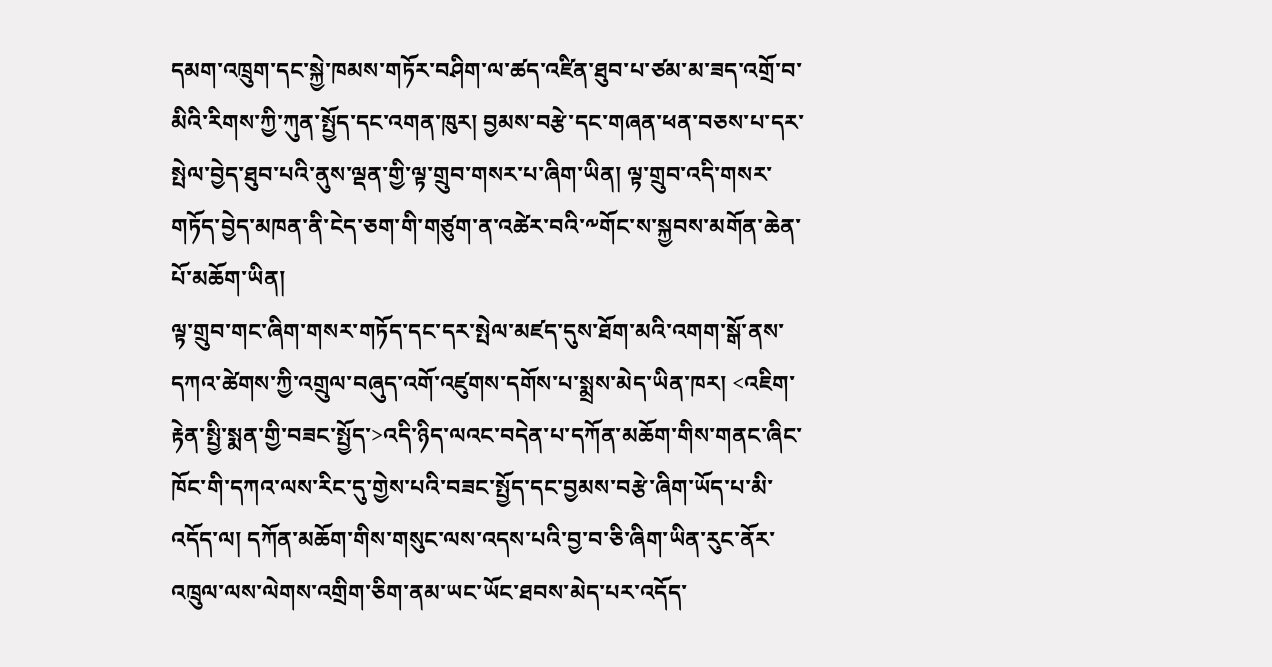དམག་འཁྲུག་དང་སྐྱེ་ཁམས་གཏོར་བཤིག་ལ་ཚད་འཛིན་ཐུབ་པ་ཙམ་མ་ཟད་འགྲོ་བ་མིའི་རིགས་ཀྱི་ཀུན་སྤྱོད་དང་འགན་ཁུར། བྱམས་བརྩེ་དང་གཞན་ཕན་བཅས་པ་དར་སྤེལ་བྱེད་ཐུབ་པའི་ནུས་ལྡན་གྱི་ལྟ་གྲུབ་གསར་པ་ཞིག་ཡིན། ལྟ་གྲུབ་འདི་གསར་གཏོད་བྱེད་མཁན་ནི་ངེད་ཅག་གི་གཙུག་ན་འཚེར་བའི་༸གོང་ས་སྐྱབས་མགོན་ཆེན་པོ་མཆོག་ཡིན།
ལྟ་གྲུབ་གང་ཞིག་གསར་གཏོད་དང་དར་སྤེལ་མཛད་དུས་ཐོག་མའི་འགག་སྒོ་ནས་དཀའ་ཚེགས་ཀྱི་འགྲུལ་བཞུད་འགོ་འཛུགས་དགོས་པ་སྨྲས་མེད་ཡིན་ཁར། <འཇིག་རྟེན་སྤྱི་སྨན་གྱི་བཟང་སྤྱོད་>འདི་ཉིད་ལའང་བདེན་པ་དཀོན་མཆོག་གིས་གནང་ཞིང་ཁོང་གི་དཀའ་ལས་རིང་དུ་གྱེས་པའི་བཟང་སྤྱོད་དང་བྱམས་བརྩེ་ཞིག་ཡོད་པ་མི་འདོད་ལ། དཀོན་མཆོག་གིས་གསུང་ལས་འདས་པའི་བྱ་བ་ཅི་ཞིག་ཡིན་རུང་ནོར་འཁྲུལ་ལས་ལེགས་འགྲིག་ཅིག་ནམ་ཡང་ཡོང་ཐབས་མེད་པར་འདོད་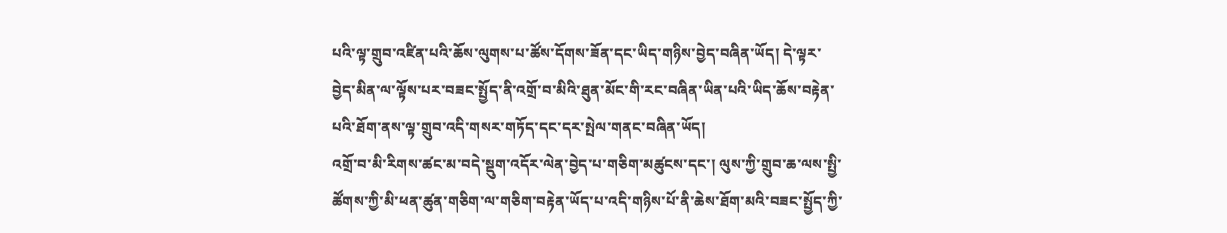པའི་ལྟ་གྲུབ་འཛིན་པའི་ཆོས་ལུགས་པ་ཚོས་དོགས་ཟོན་དང་ཡིད་གཉིས་བྱེད་བཞིན་ཡོད། དེ་ལྟར་བྱེད་མིན་ལ་ལྟོས་པར་བཟང་སྤྱོད་ནི་འགྲོ་བ་མིའི་ཐུན་མོང་གི་རང་བཞིན་ཡིན་པའི་ཡིད་ཆོས་བརྟེན་པའི་ཐོག་ནས་ལྟ་གྲུབ་འདི་གསར་གཏོད་དང་དར་སྤེལ་གནང་བཞིན་ཡོད།
འགྲོ་བ་མི་རིགས་ཚང་མ་བདེ་སྡུག་འདོར་ལེན་བྱེད་པ་གཅིག་མཚུངས་དང་། ལུས་ཀྱི་གྲུབ་ཆ་ལས་སྤྱི་ཚོགས་ཀྱི་མི་ཕན་ཚུན་གཅིག་ལ་གཅིག་བརྟེན་ཡོད་པ་འདི་གཉིས་པོ་ནི་ཆེས་ཐོག་མའི་བཟང་སྤྱོད་ཀྱི་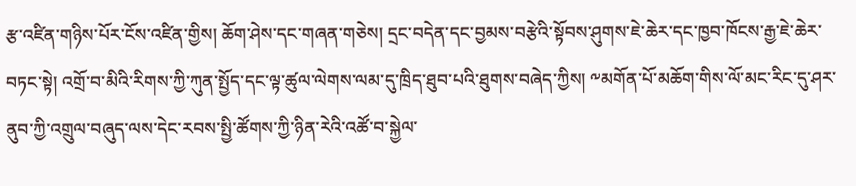རྩ་འཛིན་གཉིས་པོར་ངོས་འཛིན་གྱིས། ཆོག་ཤེས་དང་གཞན་གཅེས། དྲང་བདེན་དང་བྱམས་བརྩེའི་སྟོབས་ཤུགས་ཇེ་ཆེར་དང་ཁྱབ་ཁོངས་རྒྱ་ཇེ་ཆེར་བཏང་སྟེ། འགྲོ་བ་མིའི་རིགས་ཀྱི་ཀུན་སྤྱོད་དང་ལྟ་ཚུལ་ལེགས་ལམ་དུ་ཁྲིད་ཐུབ་པའི་ཐུགས་བཞེད་ཀྱིས། ༸མགོན་པོ་མཆོག་གིས་ལོ་མང་རིང་དུ་ཤར་ནུབ་ཀྱི་འགྲུལ་བཞུད་ལས་དེང་རབས་སྤྱི་ཚོགས་ཀྱི་ཉིན་རེའི་འཚོ་བ་སྐྱེལ་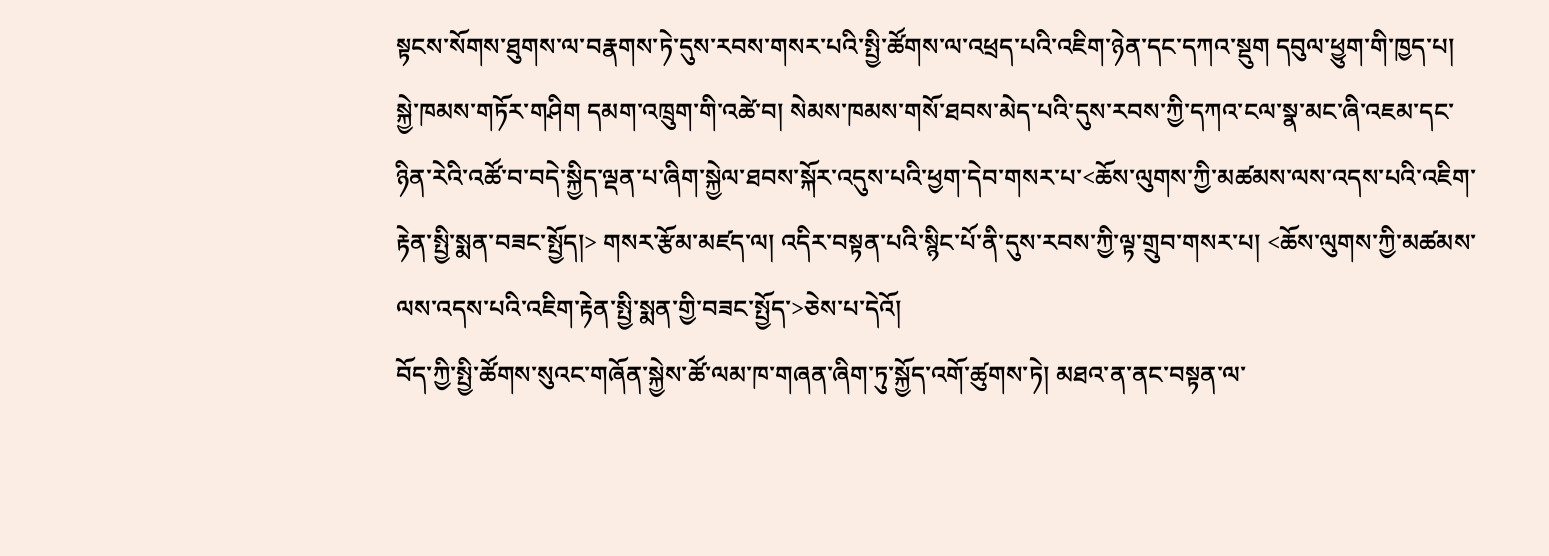སྟངས་སོགས་ཐུགས་ལ་བརྣགས་ཏེ་དུས་རབས་གསར་པའི་སྤྱི་ཚོགས་ལ་འཕྲད་པའི་འཇིག་ཉེན་དང་དཀའ་སྡུག དབུལ་ཕྱུག་གི་ཁྱད་པ། སྐྱེ་ཁམས་གཏོར་གཤིག དམག་འཁྲུག་གི་འཚེ་བ། སེམས་ཁམས་གསོ་ཐབས་མེད་པའི་དུས་རབས་ཀྱི་དཀའ་ངལ་སྣ་མང་ཞི་འཇམ་དང་ཉིན་རེའི་འཚོ་བ་བདེ་སྐྱིད་ལྡན་པ་ཞིག་སྐྱེལ་ཐབས་སྐོར་འདུས་པའི་ཕྱག་དེབ་གསར་པ་<ཆོས་ལུགས་ཀྱི་མཚམས་ལས་འདས་པའི་འཇིག་རྟེན་སྤྱི་སྨན་བཟང་སྤྱོད།> གསར་རྩོམ་མཛད་ལ། འདིར་བསྟན་པའི་སྙིང་པོ་ནི་དུས་རབས་ཀྱི་ལྟ་གྲུབ་གསར་པ། <ཆོས་ལུགས་ཀྱི་མཚམས་ལས་འདས་པའི་འཇིག་རྟེན་སྤྱི་སྨན་གྱི་བཟང་སྤྱོད་>ཅེས་པ་དེའོ།
བོད་ཀྱི་སྤྱི་ཚོགས་སུའང་གཞོན་སྐྱེས་ཚོ་ལམ་ཁ་གཞན་ཞིག་ཏུ་སྐྱོད་འགོ་ཚུགས་ཏེ། མཐའ་ན་ནང་བསྟན་ལ་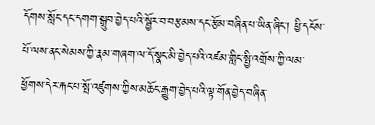དོགས་སློང་དང་དགག་སྒྲུབ་བྱེད་པའི་སྦྱོར་བ་བརྩམས་དང་རྩོམ་བཞིན་པ་ཡིན་ཞིང་། ཕྱི་དངོས་པོ་ལས་ནང་སེམས་ཀྱི་རྣམ་གཞག་ལ་དོ་སྣང་མི་བྱེད་པའི་འཛམ་གླིང་སྤྱི་འགྲོས་ཀྱི་ལམ་ཕྱོགས་དེར་རྐང་པ་སྤོ་འཛུགས་ཀྱིས་མཆོང་རྒྱུག་བྱེད་པའི་ལྟ་གོན་བྱེད་བཞིན་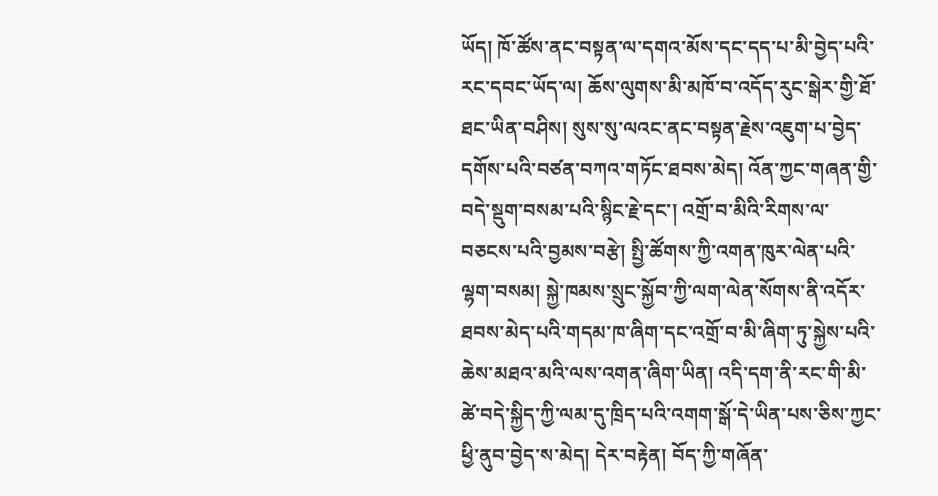ཡོད། ཁོ་ཚོས་ནང་བསྟན་ལ་དགའ་མོས་དང་དད་པ་མི་བྱེད་པའི་རང་དབང་ཡོད་ལ། ཆོས་ལུགས་མི་མཁོ་བ་འདོད་རུང་སྒེར་གྱི་ཐོ་ཐང་ཡིན་བཤིས། སུས་སུ་ལའང་ནང་བསྟན་རྗེས་འཇུག་པ་བྱེད་དགོས་པའི་བཙན་བཀའ་གཏོང་ཐབས་མེད། འོན་ཀྱང་གཞན་གྱི་བདེ་སྡུག་བསམ་པའི་སྙིང་རྗེ་དང་། འགྲོ་བ་མིའི་རིགས་ལ་བཅངས་པའི་བྱམས་བརྩེ། སྤྱི་ཚོགས་ཀྱི་འགན་ཁུར་ལེན་པའི་ལྷག་བསམ། སྐྱེ་ཁམས་སྲུང་སྐྱོབ་ཀྱི་ལག་ལེན་སོགས་ནི་འདོར་ཐབས་མེད་པའི་གདམ་ཁ་ཞིག་དང་འགྲོ་བ་མི་ཞིག་ཏུ་སྐྱེས་པའི་ཆེས་མཐའ་མའི་ལས་འགན་ཞིག་ཡིན། འདི་དག་ནི་རང་གི་མི་ཚེ་བདེ་སྐྱིད་ཀྱི་ལམ་དུ་ཁྲིད་པའི་འགག་སྒོ་དེ་ཡིན་པས་ཅིས་ཀྱང་ཕྱི་ནུབ་བྱེད་ས་མེད། དེར་བརྟེན། བོད་ཀྱི་གཞོན་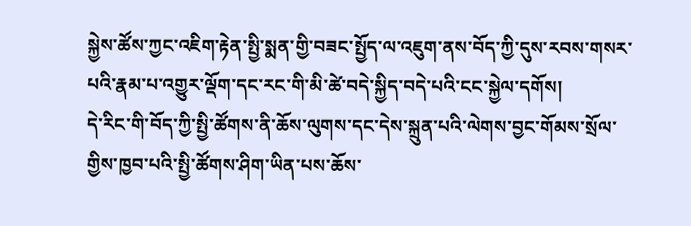སྐྱེས་ཚོས་ཀྱང་འཇིག་རྟེན་སྤྱི་སྨན་གྱི་བཟང་སྤྱོད་ལ་འཇུག་ནས་བོད་ཀྱི་དུས་རབས་གསར་པའི་རྣམ་པ་འགྱུར་ལྡོག་དང་རང་གི་མི་ཚེ་བདེ་སྐྱིད་བདེ་པའི་ངང་སྐྱེལ་དགོས།
དེ་རིང་གི་བོད་ཀྱི་སྤྱི་ཚོགས་ནི་ཆོས་ལུགས་དང་དེས་སྐྲུན་པའི་ལེགས་བྱང་གོམས་སྲོལ་གྱིས་ཁྱབ་པའི་སྤྱི་ཚོགས་ཤིག་ཡིན་པས་ཆོས་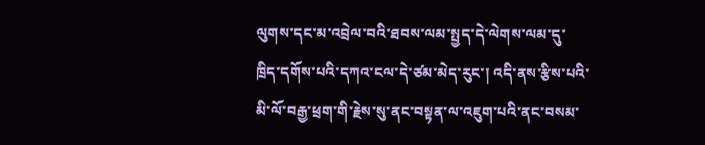ལུགས་དང་མ་འབྲེལ་བའི་ཐབས་ལམ་སྤྱད་དེ་ལེགས་ལམ་དུ་ཁྲིད་དགོས་པའི་དཀའ་ངལ་དེ་ཙམ་མེད་རུང་། འདི་ནས་རྩིས་པའི་མི་ལོ་བརྒྱ་ཕྲག་གི་རྗེས་སུ་ནང་བསྟན་ལ་འཇུག་པའི་ནང་བསམ་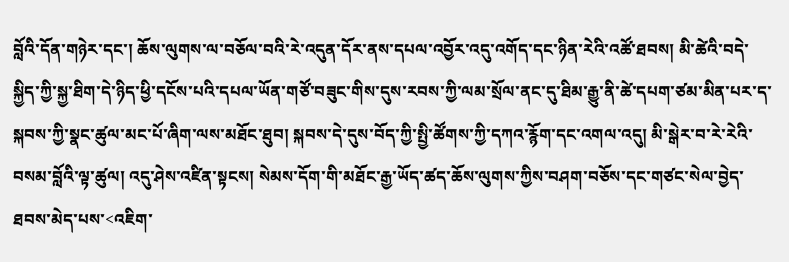བློའི་དོན་གཉེར་དང་། ཆོས་ལུགས་ལ་བཅོལ་བའི་རེ་འདུན་དོར་ནས་དཔལ་འབྱོར་འདུ་འགོད་དང་ཉིན་རེའི་འཚོ་ཐབས། མི་ཚེའི་བདེ་སྐྱིད་ཀྱི་སྐྱ་ཐིག་དེ་ཉིད་ཕྱི་དངོས་པའི་དཔལ་ཡོན་གཙོ་བཟུང་གིས་དུས་རབས་ཀྱི་ལམ་སྲོལ་ནང་དུ་ཐིམ་རྒྱུ་ནི་ཚེ་དཔག་ཙམ་མིན་པར་ད་སྐབས་ཀྱི་སྣང་ཚུལ་མང་པོ་ཞིག་ལས་མཐོང་ཐུབ། སྐབས་དེ་དུས་བོད་ཀྱི་སྤྱི་ཚོགས་ཀྱི་དཀའ་རྙོག་དང་འགལ་འདུ། མི་སྒེར་བ་རེ་རེའི་བསམ་བློའི་ལྟ་ཚུལ། འདུ་ཤེས་འཛིན་སྟངས། སེམས་དོག་གི་མཐོང་རྒྱ་ཡོད་ཚད་ཆོས་ལུགས་ཀྱིས་བཤག་བཅོས་དང་གཙང་སེལ་བྱེད་ཐབས་མེད་པས་<འཇིག་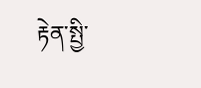རྟེན་སྤྱི་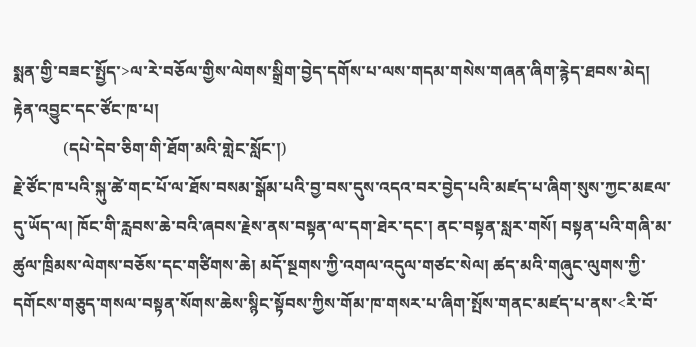སྨན་གྱི་བཟང་སྤྱོད་>ལ་རེ་བཅོལ་གྱིས་ལེགས་སྒྲིག་བྱེད་དགོས་པ་ལས་གདམ་གསེས་གཞན་ཞིག་རྙེད་ཐབས་མེད།
རྟེན་འབྱུང་དང་ཙོང་ཁ་པ།
            (དཔེ་དེབ་ཅིག་གི་ཐོག་མའི་གླེང་སློང་།)
རྗེ་ཙོང་ཁ་པའི་སྐུ་ཚེ་གང་པོ་ལ་ཐོས་བསམ་སྒོམ་པའི་བྱ་བས་དུས་འདའ་བར་བྱེད་པའི་མཛད་པ་ཞིག་སུས་ཀྱང་མཇལ་དུ་ཡོད་ལ། ཁོང་གི་རླབས་ཆེ་བའི་ཞབས་རྗེས་ནས་བསྟན་ལ་དག་ཐེར་དང་། ནང་བསྟན་སླར་གསོ། བསྟན་པའི་གཞི་མ་ཚུལ་ཁྲིམས་ལེགས་བཅོས་དང་གཙིགས་ཆེ། མདོ་སྔགས་ཀྱི་འགལ་འདུལ་གཙང་སེལ། ཚད་མའི་གཞུང་ལུགས་ཀྱི་དགོངས་གཅུད་གསལ་བསྟན་སོགས་ཆེས་སྙིང་སྟོབས་ཀྱིས་གོམ་ཁ་གསར་པ་ཞིག་སྤོས་གནང་མཛད་པ་ནས་<རི་བོ་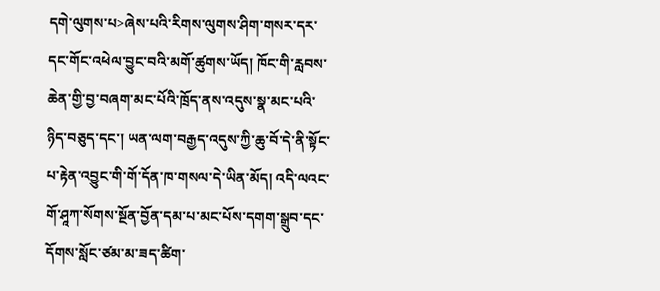དགེ་ལུགས་པ>ཞེས་པའི་རིགས་ལུགས་ཤིག་གསར་དར་དང་གོང་འཕེལ་བྱུང་བའི་མགོ་ཚུགས་ཡོད། ཁོང་གི་རླབས་ཆེན་གྱི་བྱ་བཞག་མང་པོའི་ཁྲོད་ནས་འདུས་སྣ་མང་པའི་ཉིད་བཅུད་དང་། ཡན་ལག་བརྒྱད་འདུས་ཀྱི་ཆུ་བོ་དེ་ནི་སྟོང་པ་རྟེན་འབྱུང་གི་གོ་དོན་ཁ་གསལ་དེ་ཡིན་མོད། འདི་ལའང་གོ་ཤཱཀ་སོགས་སྔོན་བྱོན་དམ་པ་མང་པོས་དགག་སྒྲུབ་དང་དོགས་སློང་ཙམ་མ་ཟད་ཚིག་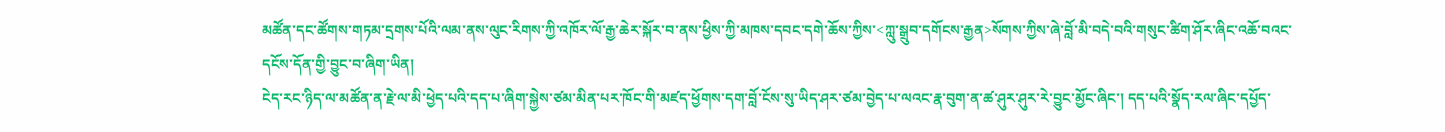མཚོན་དང་ཚོགས་གཏམ་དྲགས་པོའི་ལམ་ནས་ལུང་རིགས་ཀྱི་འཁོར་ལོ་རྒྱ་ཆེར་སྐོར་བ་ནས་ཕྱིས་ཀྱི་མཁས་དབང་དགེ་ཆོས་ཀྱིས་<ཀླུ་སྒྲུབ་དགོངས་རྒྱན>སོགས་ཀྱིས་ཞེ་བློ་མི་བདེ་བའི་གསུང་ཚིག་ཤོར་ཞིང་འཆོ་བའང་དངོས་དོན་གྱི་བྱུང་བ་ཞིག་ཡིན།
ངེད་རང་ཉིད་ལ་མཚོན་ན་རྗེ་ལ་མི་ཕྱེད་པའི་དད་པ་ཞིག་སྐྱེས་ཙམ་མིན་པར་ཁོང་གི་མཛད་ཕྱོགས་དག་བློ་ངོས་སུ་ཡིད་ཤར་ཙམ་བྱེད་པ་ལའང་རྣ་བུག་ན་ཚ་ཤུར་ཤུར་རེ་བྱུང་མྱོང་ཞིང་། དད་པའི་སྣོད་རལ་ཞིང་དཔྱོད་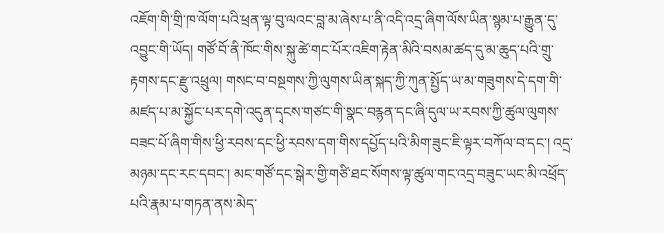འཇོག་གི་གྲི་ཁ་ལོག་པའི་ཕྲན་ལྟ་བུ་ལའང་བླ་མ་ཞེས་པ་ནི་འདི་འདྲ་ཞིག་ལོས་ཡིན་སྙམ་པ་རྒྱུན་དུ་འབྱུང་གི་ཡོད། གཙོ་བོ་ནི་ཁོང་གིས་སྐུ་ཚེ་གང་པོར་འཇིག་རྟེན་མིའི་བསམ་ཚད་དུ་མ་ཆུད་པའི་གྲུ་རྟགས་དང་རྫུ་འཕྲུལ། གསང་བ་བསྔགས་ཀྱི་ལུགས་ཡིན་སྐད་ཀྱི་ཀུན་སྤྱོད་ཡ་མ་གཟུགས་དེ་དག་གི་མཛད་པ་མ་སྐྱོང་པར་དགེ་འདུན་དྭངས་གཙང་གི་སྣང་བརྙན་དང་ཞི་དུལ་ཡ་རབས་ཀྱི་ཚུལ་ལུགས་བཟང་པོ་ཞིག་གིས་ཕྱི་རབས་དང་ཕྱི་རབས་དག་གིས་དཔྱོད་པའི་མིག་ཟུང་ཇི་ལྟར་བཀོལ་བ་དང་། འདྲ་མཉམ་དང་རང་དབང་། མང་གཙོ་དང་སྒེར་གྱི་གཙི་ཐང་སོགས་ལྟ་ཚུལ་གང་འདྲ་བཟུང་ཡང་མི་འཕྲོད་པའི་རྣམ་པ་གཏན་ནས་མེད་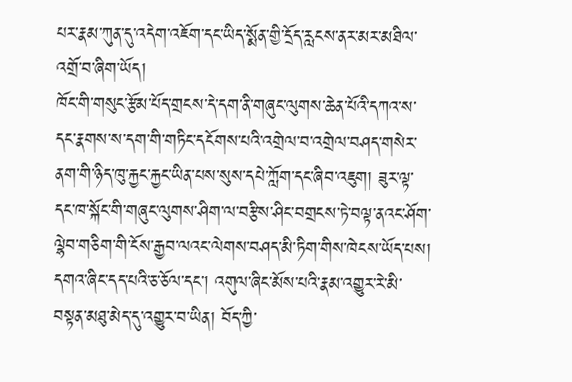པར་རྣམ་ཀུན་དུ་འདེག་འཇོག་དང་ཡིད་སྨོན་གྱི་དྲོད་རླངས་ནར་མར་མཐིལ་འགྲོ་བ་ཞིག་ཡོད།
ཁོང་གི་གསུང་རྩོམ་པོད་གྲངས་དེ་དག་ནི་གཞུང་ལུགས་ཆེན་པོའི་དཀའ་ས་དང་རྣགས་ས་དག་གི་གཏིང་དངོགས་པའི་འགྲེལ་བ་འགྲེལ་བཤད་གསེར་ནག་གི་ཉིད་ཁུ་རྐྱང་རྐྱང་ཡིན་པས་སུས་དཔེ་ཀློག་དང་ཞིབ་འཇུག། ཟུར་ལྟ་དང་ཁ་སྐོང་གི་གཞུང་ལུགས་ཤིག་ལ་བརྩིས་ཤིང་བགྲངས་ཏེ་བལྟ་ནའང་ཤོག་ལྷེབ་གཅིག་གི་ངོས་རྒྱབ་ལའང་ལེགས་བཤད་མི་ཏིག་གིས་ཁེངས་ཡོད་པས། དགའ་ཞིང་དད་པའི་ཅ་ཅོལ་དང་། འགུལ་ཞིང་མོས་པའི་རྣམ་འགྱུར་རེ་མི་བསྟན་མཐུ་མེད་དུ་འགྱུར་བ་ཡིན། བོད་ཀྱི་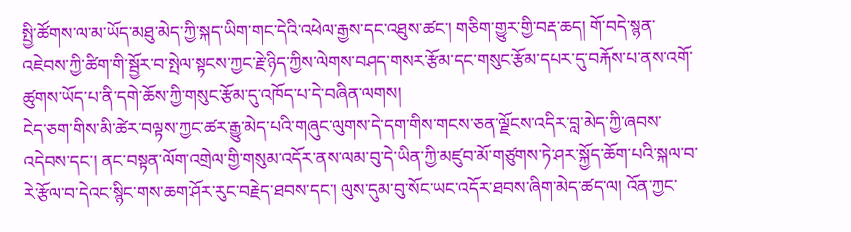སྤྱི་ཚོགས་ལ་མ་ཡོད་མཐུ་མེད་ཀྱི་སྐད་ཡིག་གང་དེའི་འཕེལ་རྒྱས་དང་འཐུས་ཚང་། གཅིག་གྱུར་གྱི་བརྡ་ཆད། གོ་བདེ་སྙན་འཇེབས་ཀྱི་ཚིག་གི་སྦྱོར་བ་སྤེལ་སྟངས་ཀྱང་རྗེ་ཉིད་ཀྱིས་ལེགས་བཤད་གསར་རྩོམ་དང་གསུང་རྩོམ་དཔར་དུ་བརྐོས་པ་ནས་འགོ་ཚུགས་ཡོད་པ་ནི་དགེ་ཆོས་ཀྱི་གསུང་རྩོམ་དུ་འཁོད་པ་དེ་བཞིན་ལགས།
ངེད་ཅག་གིས་མི་ཚེར་བལྟས་ཀྱང་ཚར་རྒྱུ་མེད་པའི་གཞུང་ལུགས་དེ་དག་གིས་གངས་ཅན་ལྗོངས་འདིར་བླ་མེད་ཀྱི་ཞབས་འདེབས་དང་། ནང་བསྟན་ལོག་འགྲེལ་གྱི་གསུམ་འདོར་ནས་ལམ་བུ་དེ་ཡིན་ཀྱི་མཛུབ་མོ་གཙུགས་ཏེ་ཤར་སྐྱོད་ཆོག་པའི་སྐལ་བ་རེ་རྩོལ་བ་དེའང་སྙིང་གས་ཆག་ཤོར་རུང་བརྗེད་ཐབས་དང་། ལུས་དུམ་བུ་སོང་ཡང་འདོར་ཐབས་ཞིག་མེད་ཚད་ལ། འོན་ཀྱང་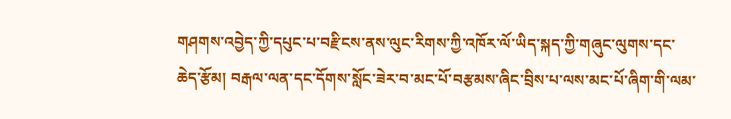གཤགས་འབྱེད་ཀྱི་དཔུང་པ་བརྫིངས་ནས་ལུང་རིགས་ཀྱི་འཁོར་ལོ་ཡིད་སྐད་ཀྱི་གཞུང་ལུགས་དང་ཆེད་རྩོམ། བརྒལ་ལན་དང་དོགས་སློང་ཟེར་བ་མང་པོ་བརྩམས་ཞིང་བྲིས་པ་ལས་མང་པོ་ཞིག་གི་ལམ་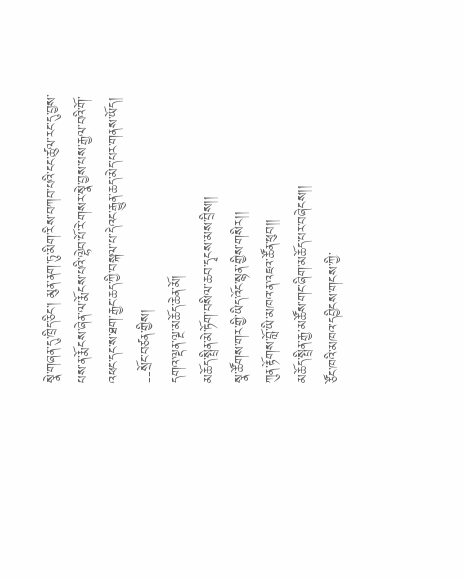སྣེ་གཞན་དུ་ཁྲིད་ཅིང་། མུན་ནག་ཏུ་མིག་རིས་བཀབ་པའི་ངང་ཚུལ་རང་དུ་བྱས་པས་ན་རྨོངས་ཞེན་ལ་རྨོངས་པའི་ལྷེབ་པོ་རེ་གསར་སྣེ་བྱས་པས་རྒྱལ་བའི་གོ་འཕང་དང་ས་ཐག་རྒྱང་ཆད་ཀྱི་བསྐལ་པ་དེའང་རྒྱུན་ཆད་མེད་པར་གནས་ཡོད།
--སྲོང་བཙན་གྱིས།
དགའ་ལྡན་ལྔ་མཆོད་ཆེན་མོ།
མཆོད་སྤྲིན་མེ་ཏོག་བསིལ་ཆབ་དྭངས་མས་བྲིས།།
སྣ་ཚོགས་གར་གྱི་ཡིད་འོང་སྙན་གྱིས་གསིར།།
ཀུན་རྟོགས་བློ་ཡི་མཁའ་ན་འཇའ་ཚོན་ཕུབ།།
མཆོད་སྤྲིན་རྒྱ་མཚོས་གང་ཞིག་མཆོད་པར་བཞེངས།།
ཙོང་ཁའི་མཁའ་དབྱིངས་གངས་ཀྱི་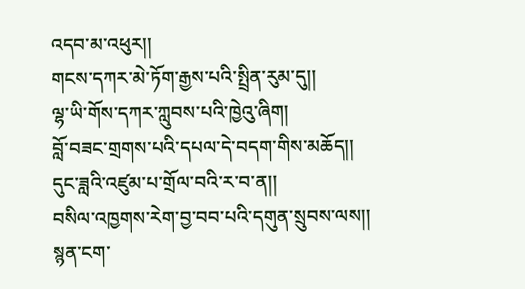འདབ་མ་འཕུར།།
གངས་དཀར་མེ་ཏོག་རྒྱས་པའི་སྤྲིན་རུམ་དུ།།
ལྷ་ཡི་གོས་དཀར་ཀླུབས་པའི་ཁྱེའུ་ཞིག།
བློ་བཟང་གྲགས་པའི་དཔལ་དེ་བདག་གིས་མཆོད།།
དུང་ཟླའི་འཛུམ་པ་གྲོལ་བའི་ར་བ་ན།།
བསིལ་འཁྱགས་རེག་བྱ་བབ་པའི་དགུན་སྲུབས་ལས།།
སྙན་ངག་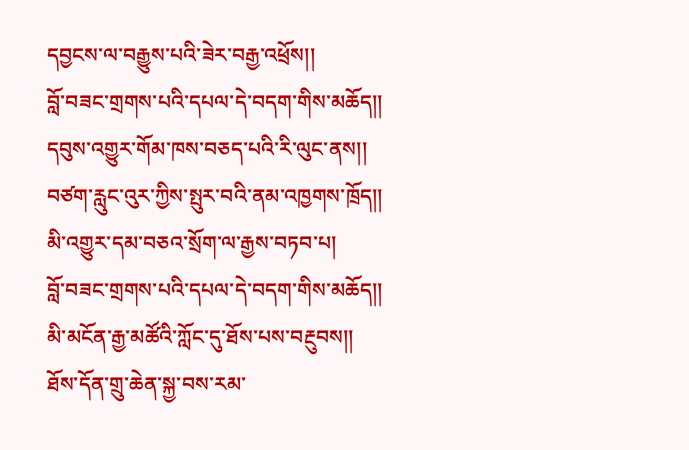དབྱངས་ལ་བརྒྱུས་པའི་ཟེར་བརྒྱ་འཕྲོས།།
བློ་བཟང་གྲགས་པའི་དཔལ་དེ་བདག་གིས་མཆོད།།
དབུས་འགྱུར་གོམ་ཁས་བཅད་པའི་རི་ལུང་ནས།།
བཙག་རླུང་འུར་ཀྱིས་སྤུར་བའི་ནམ་འཁྱགས་ཁྲོད།།
མི་འགྱུར་དམ་བཅའ་སྲོག་ལ་རྒྱས་བཏབ་པ།
བློ་བཟང་གྲགས་པའི་དཔལ་དེ་བདག་གིས་མཆོད།།
མི་མངོན་རྒྱ་མཚོའི་ཀློང་དུ་ཐོས་པས་བརྔུབས།།
ཐོས་དོན་གྲུ་ཆེན་སྐྱ་བས་རམ་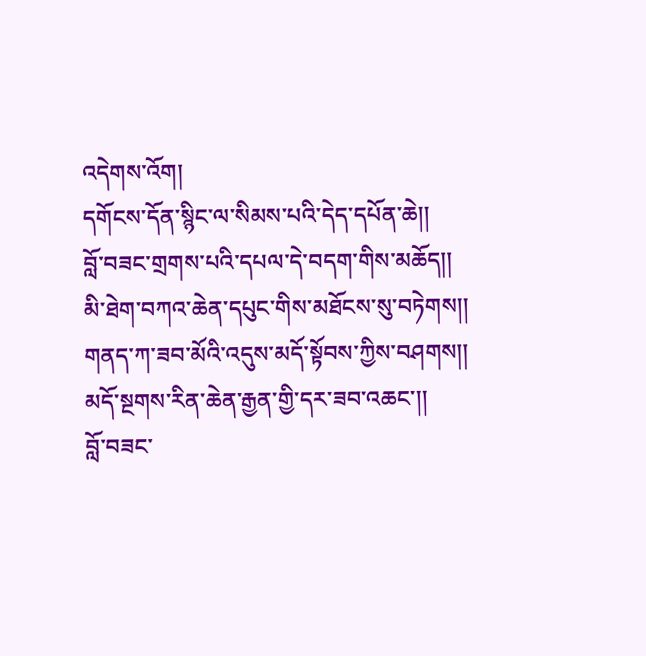འདེགས་འོག།
དགོངས་དོན་སྙིང་ལ་སིམས་པའི་དེད་དཔོན་ཆེ།།
བློ་བཟང་གྲགས་པའི་དཔལ་དེ་བདག་གིས་མཆོད།།
མི་ཐེག་བཀའ་ཆེན་དཔུང་གིས་མཐོངས་སུ་བཏེགས།།
གནད་ཀ་ཟབ་མོའི་འདུས་མདོ་སྟོབས་ཀྱིས་བཤགས།།
མདོ་སྔགས་རིན་ཆེན་རྒྱན་གྱི་དར་ཟབ་འཆང་།།
བློ་བཟང་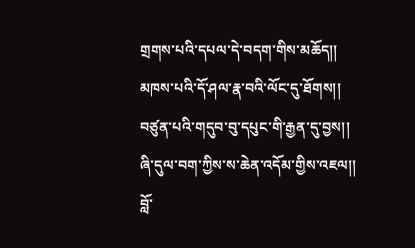གྲགས་པའི་དཔལ་དེ་བདག་གིས་མཆོད།།
མཁས་པའི་དོ་ཤལ་རྣ་བའི་ལོང་དུ་ཐོགས།།
བཙུན་པའི་གདུབ་བུ་དཔུང་གི་རྒྱན་དུ་བྱས།།
ཞི་དུལ་བག་ཀྱིས་ས་ཆེན་འདོམ་གྱིས་འཇལ།།
བློ་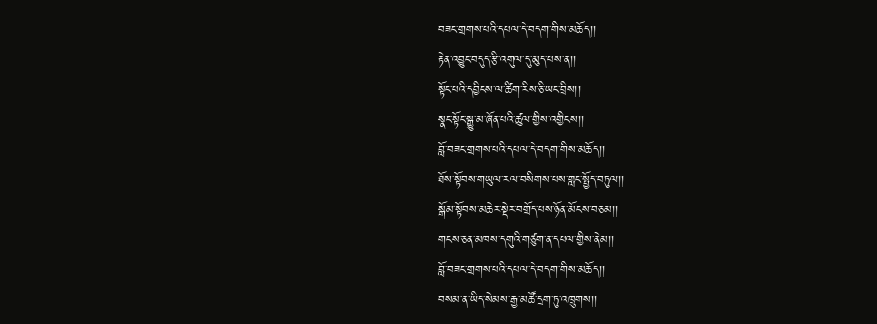བཟང་གྲགས་པའི་དཔལ་དེ་བདག་གིས་མཆོད།།
རྟེན་འབྱུང་བདུད་རྩི་འགུལ་དུ་མུད་པས་ན།།
སྟོང་པའི་དབྱིངས་ལ་ཚིག་རིས་ཅི་ཡང་བྲིས།།
སྣང་སྟོང་སྒྱུ་མ་ཞོན་པའི་ཚུལ་གྱིས་འགྱིངས།།
བློ་བཟང་གྲགས་པའི་དཔལ་དེ་བདག་གིས་མཆོད།།
ཐོས་སྟོབས་གཡུལ་རལ་བསིགས་པས་གླང་སྤྱོད་བཏུལ།།
སྒོམ་སྟོབས་མཆེར་སྡེར་བགྲོད་པས་ཉོན་མོངས་བཅམ།།
གངས་ཅན་མཁས་དགུའི་གཙུག་ན་དཔལ་གྱིས་ནེམ།།
བློ་བཟང་གྲགས་པའི་དཔལ་དེ་བདག་གིས་མཆོད།།
བསམ་ན་ཡིད་སེམས་རྒྱ་མཚོ་དྲག་ཏུ་འཁྲུགས།།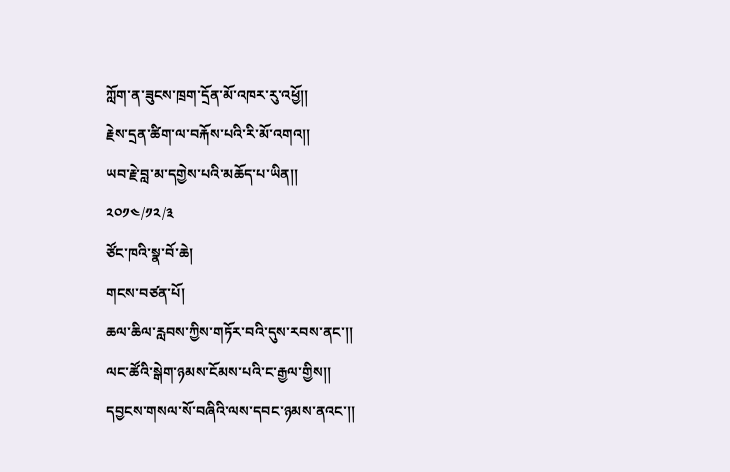ཀློག་ན་ཟུངས་ཁྲག་དྲོན་མོ་འཁར་རུ་འཕྱོ།།
རྗེས་དྲན་ཚིག་ལ་བརྐོས་པའི་རི་མོ་འགའ།།
ཡབ་རྗེ་བླ་མ་དགྱེས་པའི་མཆོད་པ་ཡིན།།
༢༠༡༤/༡༢/༣
ཙོང་ཁའི་སྣ་བོ་ཆེ།
གངས་བཙན་པོ།
ཆལ་ཆིལ་རླབས་ཀྱིས་གཏོར་བའི་དུས་རབས་ནང་།།
ལང་ཚོའི་སྒེག་ཉམས་ངོམས་པའི་ང་རྒྱལ་གྱིས།།
དབྱངས་གསལ་སོ་བཞིའི་ལས་དབང་ཉམས་ནའང་།།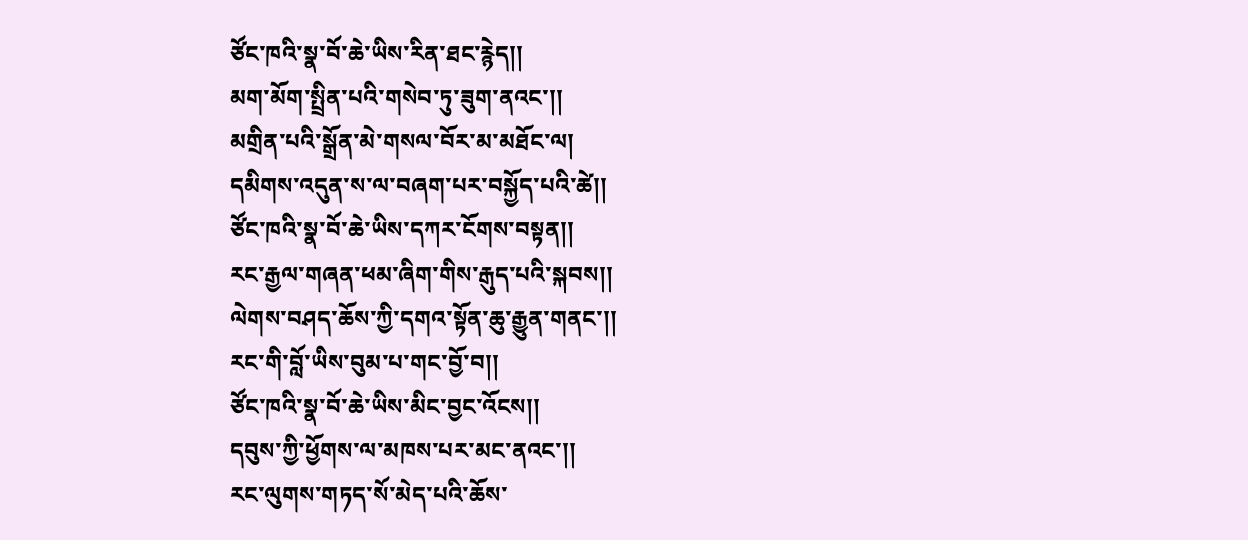ཙོང་ཁའི་སྣ་བོ་ཆེ་ཡིས་རིན་ཐང་རྙེད།།
མག་མོག་སྤྲིན་པའི་གསེབ་ཏུ་ཟུག་ནའང་།།
མགྲིན་པའི་སྒྲོན་མེ་གསལ་བོར་མ་མཐོང་ལ།
དམིགས་འདུན་ས་ལ་བཞག་པར་བསྐྱོད་པའི་ཚེ།།
ཙོང་ཁའི་སྣ་བོ་ཆེ་ཡིས་དཀར་ངོགས་བསྟན།།
རང་རྒྱལ་གཞན་ཕམ་ཞིག་གིས་རྒུད་པའི་སྐབས།།
ལེགས་བཤད་ཆོས་ཀྱི་དགའ་སྟོན་ཆུ་རྒྱུན་གནང་།།
རང་གི་བློ་ཡིས་བུམ་པ་གང་བྱོ་བ།།
ཙོང་ཁའི་སྣ་བོ་ཆེ་ཡིས་མིང་བྱང་འོངས།།
དབུས་ཀྱི་ཕྱོགས་ལ་མཁས་པར་མང་ནའང་།།
རང་ལུགས་གཏད་སོ་མེད་པའི་ཆོས་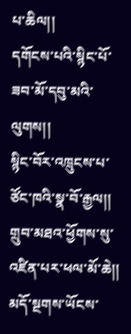པ་ཆིལ།།
དགོངས་པའི་སྙིང་པོ་ཟབ་མོ་དབུ་མའི་ལུགས།།
སྙིང་བོར་འཁྲུངས་པ་ཙོང་ཁའི་སྣ་བོ་རྒྱལ།།
གྲུབ་མཐའ་ཕྱོགས་སུ་འཛིན་པར་ཕལ་མོ་ཆེ།།
མདོ་སྔགས་ཡོངས་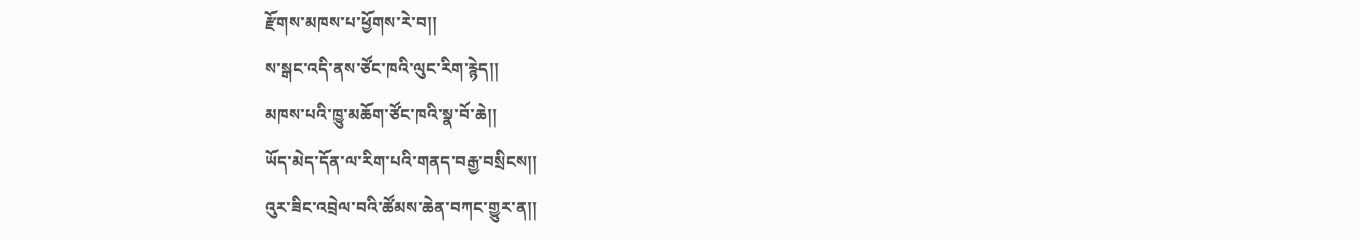རྫོགས་མཁས་པ་ཕྱོགས་རེ་བ།།
ས་སྒང་འདི་ནས་ཙོང་ཁའི་ལུང་རིག་རྙེད།།
མཁས་པའི་ཁྱུ་མཆོག་ཙོང་ཁའི་སྣ་བོ་ཆེ།།
ཡོད་མེད་དོན་ལ་རིག་པའི་གནད་བརྒྱ་བསྲིངས།།
འུར་ཟིང་འབྲེལ་བའི་ཚོམས་ཆེན་བཀང་གྱུར་ན།།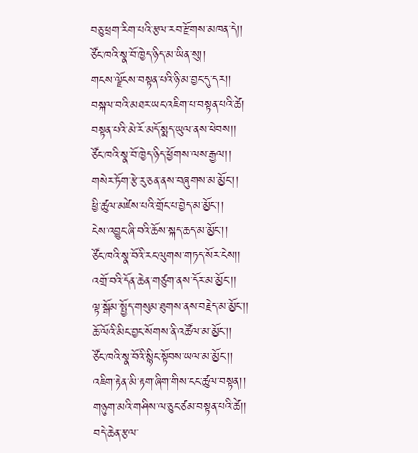བཅུ་ཕྲག་རིག་པའི་རྩལ་རབ་རྫོགས་མཁན་དེ།།
ཙོང་ཁའི་སྣ་བོ་ཁྱེད་ཉིད་མ་ཡིན་སུ།།
གངས་ལྗོངས་བསྟན་པའི་ཉི་མ་བྱང་དུ་དར།།
བསྐལ་བའི་མཐར་ཡང་འཇིག་པ་བསྟན་པའི་ཚེ།
བསྟན་པའི་མེ་རོ་མདོ་སྨད་ཡུལ་ནས་ཕེབས།།
ཙོང་ཁའི་སྣ་བོ་ཁྱེད་ཉིད་ཕྱོགས་ལས་རྒྱལ།།
གསེར་ཏོག་རྩེ་རུ་ཅན་ནས་བཞུགས་མ་མྱོང་།།
ཕྱི་ཚུལ་མཛེས་པའི་གྲོང་པ་བྱེད་མ་མྱོང་།།
ངེས་འབྱུང་ཞི་བའི་ཆོས་སྐད་ཆད་མ་མྱོང་།།
ཙོང་ཁའི་སྣ་བོའི་རང་ལུགས་གཏད་སོར་ངེས།།
འགྲོ་བའི་དོན་ཆེན་གཙུག་ནས་དོར་མ་མྱོང་།།
ལྟ་སྒོམ་སྤྱོད་གསུམ་ཐུགས་ནས་བརྗེད་མ་མྱོང་།།
ཆོ་ལོའི་མིང་བྱང་སོགས་ནི་འཚོལ་མ་མྱོང་།།
ཙོང་ཁའི་སྣ་བོའི་སྙིང་སྟོབས་ཡལ་མ་མྱོང་།།
འཇིག་རྟེན་མི་རྟག་ཞིག་གིས་ངང་ཚུལ་བསྟན།།
གཉུག་མའི་གཤིས་ལ་ཅུང་ཙམ་བསྟན་པའི་ཚེ།།
བདེ་ཆེན་རྩལ་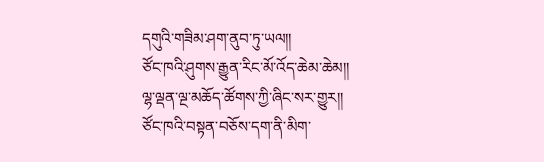དགུའི་གཟིམ་ཤག་ནུབ་ཏུ་ཡལ།།
ཙོང་ཁའི་ཤུགས་རྒྱུན་རིང་མོ་འོད་ཆེམ་ཆེམ།།
ལྷ་ལྡན་ལྔ་མཆོད་ཚོགས་ཀྱི་ཞིང་སར་གྱུར།།
ཙོང་ཁའི་བསྟན་བཅོས་དག་ནི་མིག་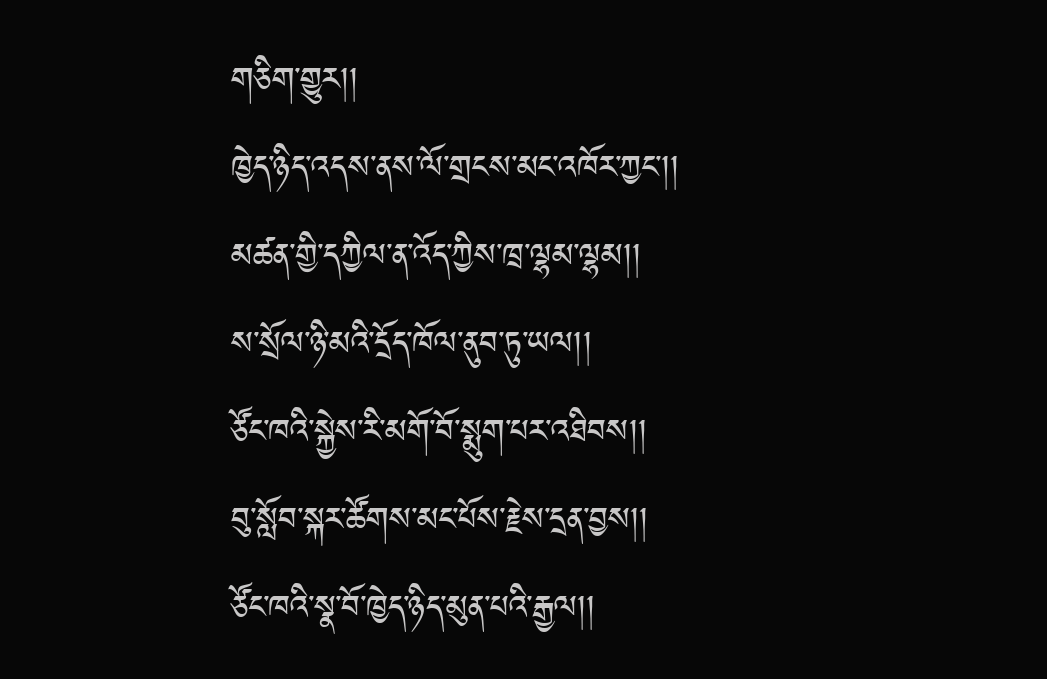གཅིག་གྱུར།།
ཁྱེད་ཉིད་འདས་ནས་ལོ་གྲངས་མང་འཁོར་ཀྱང་།།
མཚན་གྱི་དཀྱིལ་ན་འོད་ཀྱིས་ཁྲ་ལྷམ་ལྷམ།།
ས་སྲོལ་ཉི་མའི་དྲོད་ཁོལ་ནུབ་ཏུ་ཡལ།།
ཙོང་ཁའི་སྐྱེས་རི་མགོ་བོ་སྨུག་པར་འཐིབས།།
བུ་སློབ་སྐར་ཚོགས་མང་པོས་རྗེས་དྲན་བྱས།།
ཙོང་ཁའི་སྣ་བོ་ཁྱེད་ཉིད་མུན་པའི་རྒྱལ།།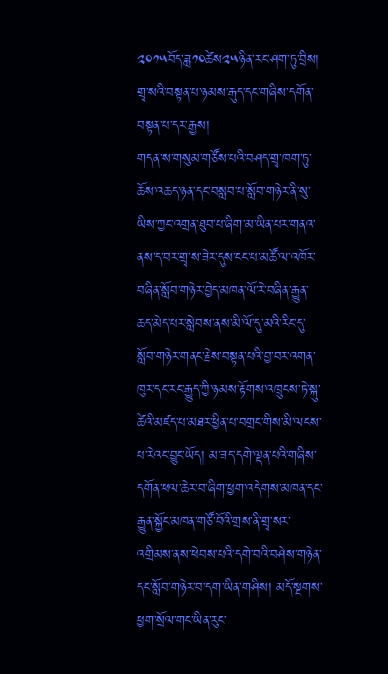༢༠༡༥བོད་ཟླ༡༠ཚེས༢༥ཉིན་རང་ཤག་ཏུ་བྲིས།
གྲྭ་སའི་བསྟན་པ་ཉམས་རྒུད་དང་གཞིས་དགོན་བསྟན་པ་དར་རྒྱས།
གདན་ས་གསུམ་གཙོས་པའི་བཤད་གྲྭ་ཁག་ཏུ་ཆོས་འཆད་ཉན་དང་བསླབ་པ་སློབ་གཉེར་ནི་སུ་ཡིས་ཀྱང་འགྲན་ཐུབ་པ་ཞིག་མ་ཡིན་པར་གནའ་ནས་ད་བར་གྲྭ་ས་ཟེར་དུས་ངང་པ་མཚོ་ལ་འཁོར་བཞིན་སློབ་གཉེར་བྱེད་མཁན་ལོ་རེ་བཞིན་རྒྱུན་ཆད་མེད་པར་སླེབས་ནས་མི་ལོ་དུ་མའི་རིང་དུ་སློབ་གཉེར་གནང་རྗེས་བསྟན་པའི་བྱ་བར་འགན་ཁུར་དང་རང་རྒྱུད་ཀྱི་ཉམས་རྟོགས་འཁྲུངས་ཏེ་སྐུ་ཚེའི་མཛད་པ་མཐར་ཕྱིན་པ་བགྲང་གིས་མི་ལངས་པ་རེའང་བྱུང་ཡོད། མ་ཟད་དགེ་ལྡན་པའི་གཞིས་དགོན་ཕལ་ཆེར་བ་ཞིག་ཕྱག་འདེགས་མཁན་དང་རྒྱུན་སྐྱོང་མཁན་གཙོ་བོའི་གྲས་ནི་གྲྭ་སར་འགྲིམས་ནས་ཕེབས་པའི་དགེ་བའི་བཤེས་གཉེན་དང་སློབ་གཉེར་བ་དག་ཡིན་གཤིས། མདོ་སྔགས་ཕྱག་སྲོལ་གང་ཡིན་རུང་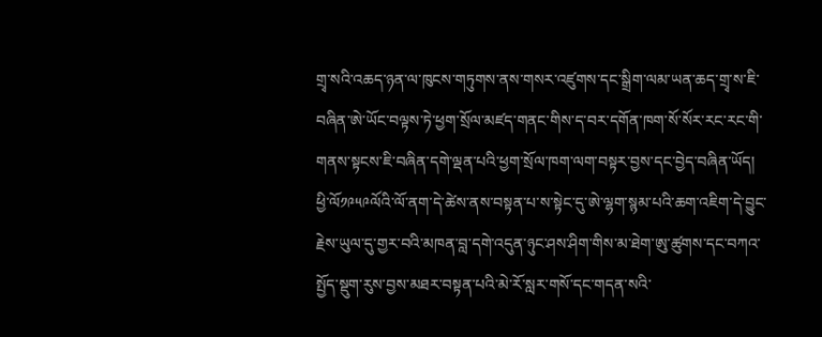གྲྭ་སའི་འཆད་ཉན་ལ་ཁུངས་གཏུགས་ནས་གསར་འཛུགས་དང་སྒྲིག་ལམ་ཡན་ཆད་གྲྭ་ས་ཇི་བཞིན་ཨེ་ཡོང་བལྟས་ཏེ་ཕྱག་སྲོལ་མཛད་གནང་གིས་ད་བར་དགོན་ཁག་སོ་སོར་རང་རང་གི་གནས་སྟངས་ཇི་བཞིན་དགེ་ལྡན་པའི་ཕྱག་སྲོལ་ཁག་ལག་བསྟར་བྱས་དང་བྱེད་བཞིན་ཡོད།
ཕྱི་ལོ༡༩༥༩ལོའི་ལོ་ནག་དེ་ཚེས་ནས་བསྟན་པ་ས་སྟེང་དུ་ཨེ་ལྷག་སྙམ་པའི་ཆག་འཇིག་དེ་བྱུང་རྗེས་ཡུལ་དུ་གྱར་བའི་མཁན་བླ་དགེ་འདུན་ཉུང་ཤས་ཤིག་གིས་མ་ཐེག་ཨུ་ཚུགས་དང་བཀའ་སྤྱོད་སྡུག་རུས་བྱས་མཐར་བསྟན་པའི་མེ་རོ་སླར་གསོ་དང་གདན་སའི་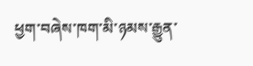ཕྱག་བཞེས་ཁག་མི་ཉམས་རྒྱུན་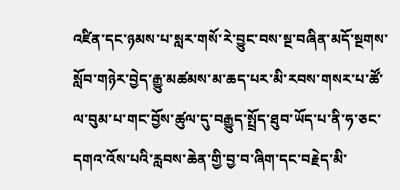འཛིན་དང་ཉམས་པ་སླར་གསོ་རེ་བྱུང་བས་སྔ་བཞིན་མདོ་སྔགས་སློབ་གཉེར་བྱེད་རྒྱུ་མཚམས་མ་ཆད་པར་མི་རབས་གསར་པ་ཚོ་ལ་བུམ་པ་གང་བྱོས་ཚུལ་དུ་བརྒྱུད་སྤྲོད་ཐུབ་ཡོད་པ་ནི་ཧ་ཅང་དགའ་འོས་པའི་རླབས་ཆེན་གྱི་བྱ་བ་ཞིག་དང་བརྗེད་མི་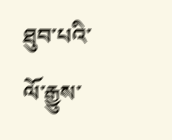ཐུབ་པའི་ལོ་རྒྱུས་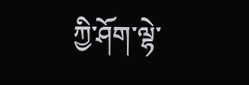ཀྱི་ཤོག་ལྷེ་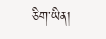ཅིག་ཡིན།